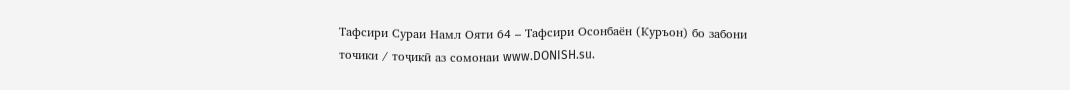Тафсири Сураи Намл Ояти 64 – Тафсири Осонбаён (Куръон) бо забони точики / тоҷикӣ аз сомонаи www.DONISH.su.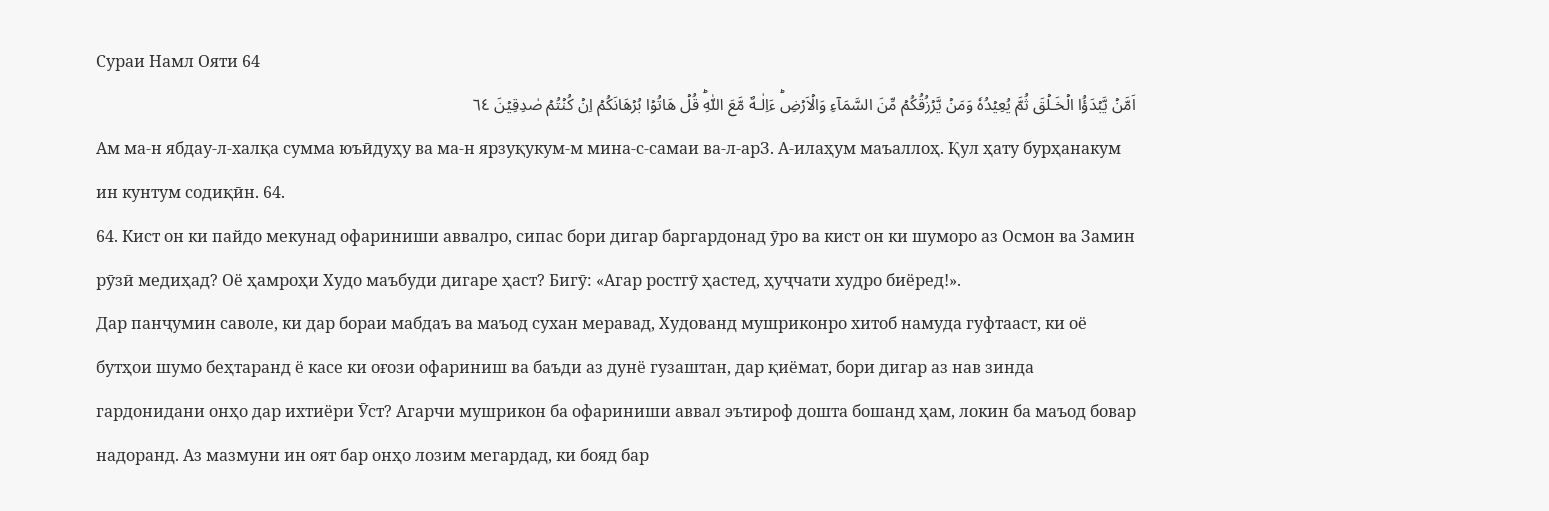Сураи Намл Ояти 64
اَمَّنۡ يَّبۡدَؤُا الۡخَـلۡقَ ثُمَّ يُعِيۡدُهٗ وَمَنۡ يَّرۡزُقُكُمۡ مِّنَ السَّمَآءِ وَالۡاَرۡضِؕ ءَاِلٰـهٌ مَّعَ اللّٰهِؕ قُلۡ هَاتُوۡا بُرۡهَانَكُمۡ اِنۡ كُنۡتُمۡ صٰدِقِيۡنَ ٦٤
Ам ма-н ябдау-л-халқа сумма юъӣдуҳу ва ма-н ярзуқукум-м мина-с-самаи ва-л-арЗ. А-илаҳум маъаллоҳ. Қул ҳату бурҳанакум ин кунтум содиқӣн. 64.
64. Кист он ки пайдо мекунад офариниши аввалро, сипас бори дигар баргардонад ӯро ва кист он ки шуморо аз Осмон ва Замин рӯзӣ медиҳад? Оё ҳамроҳи Худо маъбуди дигаре ҳаст? Бигӯ: «Агар ростгӯ ҳастед, ҳуҷчати худро биёред!».
Дар панҷумин саволе, ки дар бораи мабдаъ ва маъод сухан меравад, Худованд мушриконро хитоб намуда гуфтааст, ки оё бутҳои шумо беҳтаранд ё касе ки оғози офариниш ва баъди аз дунё гузаштан, дар қиёмат, бори дигар аз нав зинда гардонидани онҳо дар ихтиёри Ӯст? Агарчи мушрикон ба офариниши аввал эътироф дошта бошанд ҳам, локин ба маъод бовар надоранд. Аз мазмуни ин оят бар онҳо лозим мегардад, ки бояд бар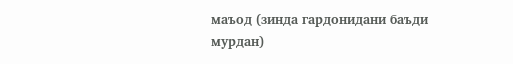маъод (зинда гардонидани баъди мурдан)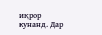иқрор кунанд. Дар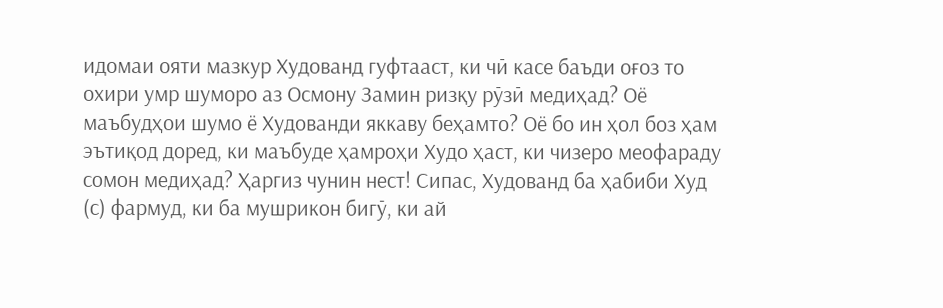идомаи ояти мазкур Худованд гуфтааст, ки чӣ касе баъди оғоз то охири умр шуморо аз Осмону Замин ризқу рӯзӣ медиҳад? Оё маъбудҳои шумо ё Худованди яккаву беҳамто? Оё бо ин ҳол боз ҳам эътиқод доред, ки маъбуде ҳамроҳи Худо ҳаст, ки чизеро меофараду сомон медиҳад? Ҳаргиз чунин нест! Сипас, Худованд ба ҳабиби Худ (с) фармуд, ки ба мушрикон бигӯ, ки ай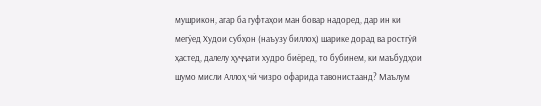мушрикон, агар ба гуфтаҳои ман бовар надоред, дар ин ки мегӯед Худои субҳон (наъузу биллоҳ) шарике дорад ва ростгӯй ҳастед, далелу ҳуҷҷати худро биёред, то бубинем, ки маъбудҳои шумо мисли Аллоҳ чӣ чизро офарида тавонистаанд? Маълум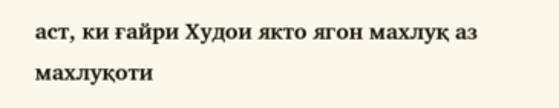аст, ки ғайри Худои якто ягон махлуқ аз махлуқоти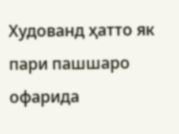Худованд ҳатто як пари пашшаро офарида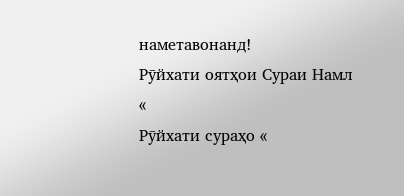наметавонанд!
Рӯйхати оятҳои Сураи Намл «
Рӯйхати сураҳо «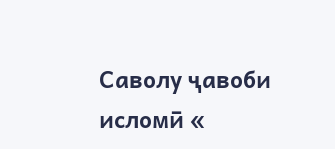Саволу ҷавоби исломӣ «